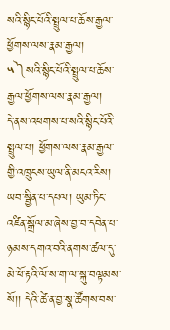སའི་སྙིང་པོའི་སྤྲུལ་པ་ཆོས་རྒྱལ་ཕྱོགས་ལས་རྣམ་རྒྱལ།
༥༽སའི་སྙིང་པོའི་སྤྲུལ་པ་ཆོས་རྒྱལ་ཕྱོགས་ལས་རྣམ་རྒྱལ།
དེ་ནས་འཕགས་པ་སའི་སྙིང་པོའི་སྤྲུལ་པ། ཕྱོགས་ལས་རྣམ་རྒྱལ་གྱི་འཁྲུངས་ཡུལ་ནི་མངའ་རིས། ཡབ་སྦྱིན་པ་དཔལ། ཡུམ་ཏིང་འཛིན་སྒྲོལ་མ་ཞེས་བྱ་བ་དབེན་པ་ཉམས་དགའ་བའི་ནགས་ཚལ་དུ་མེ་ཕོ་རྟའི་ལོ་ས་ག་ལ་སྐུ་བལྟམས་སོ།། དེའི་ཚེ་ན་བྱ་སྣ་ཚོགས་བས་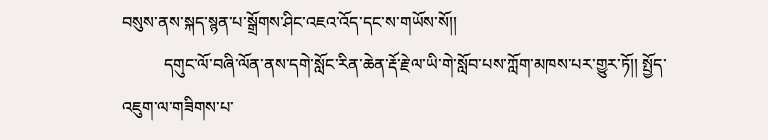བསུས་ནས་སྐད་སྙན་པ་སྒྲོགས་ཤིང་འཇའ་འོད་དང་ས་གཡོས་སོ།།
          དགུང་ལོ་བཞི་ལོན་ནས་དགེ་སློང་རིན་ཆེན་རྡོ་རྗེ་ལ་ཡི་གེ་སློབ་པས་ཀློག་མཁས་པར་གྱུར་ཏོ།། སྤྱོད་འཇུག་ལ་གཟིགས་པ་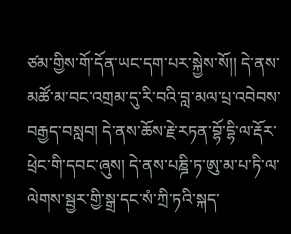ཙམ་གྱིས་གོ་དོན་ཡང་དག་པར་སྐྱེས་སོ།། དེ་ནས་མཚོ་མ་བང་འགྲམ་དུ་རི་བའི་བླ་མལ་པྲ་འབེབས་བརྒྱད་བསླབ། དེ་ནས་ཆོས་རྗེ་རཏན་བྷོ་དྷི་ལ་རྡོར་ཕྲེང་གི་དབང་ཞུས། དེ་ནས་པཎྜི་ཏ་ཨུ་མ་པ་ཏི་ལ་ལེགས་སྦྱར་གྱི་སྒྲ་དང་སཾ་ཀྲི་ཏའི་སྐད་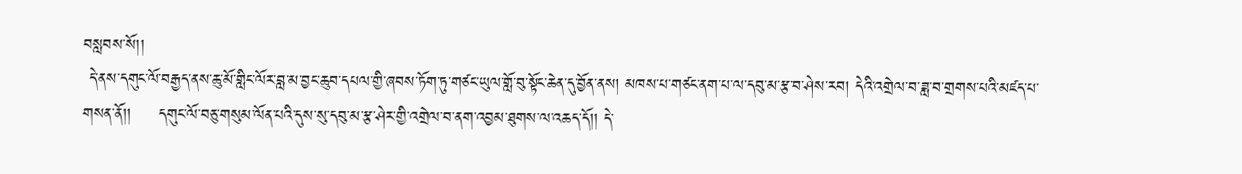བསླབས་སོ།།
 དེ་ནས་དགུང་ལོ་བརྒྱད་ནས་ཆུ་མོ་གླིང་ལོར་བླ་མ་བྱང་ཆུབ་དཔལ་གྱི་ཞབས་ཏོག་ཏུ་གཙང་ཡུལ་གློ་བུ་སྟོང་ཆེན་དུ་བྱོན་ནས། མཁས་པ་གཙང་ནག་པ་ལ་དབུ་མ་རྩ་བ་ཤེས་རབ། དེའི་འགྲེལ་བ་ཟླ་བ་གྲགས་པའི་མཛད་པ་གསན་ནོ།།     དགུང་ལོ་བཅུ་གསུམ་ལོན་པའི་དུས་སུ་དབུ་མ་རྩ་ཤེར་གྱི་འགྲེལ་བ་ནག་འབྱམ་ཐུགས་ལ་འཆད་དོ།། དེ་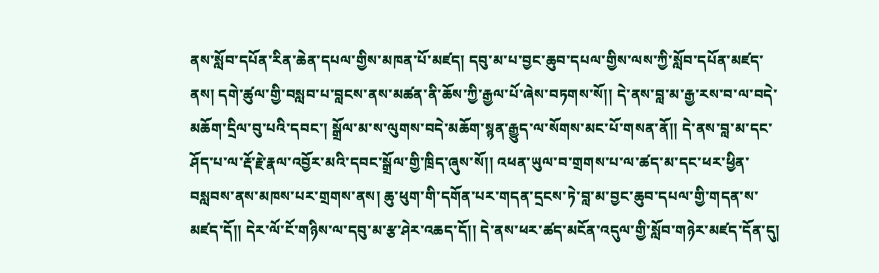ནས་སློབ་དཔོན་རིན་ཆེན་དཔལ་གྱིས་མཁན་པོ་མཛད། དབུ་མ་པ་བྱང་ཆུབ་དཔལ་གྱིས་ལས་ཀྱི་སློབ་དཔོན་མཛད་ནས། དགེ་ཚུལ་གྱི་བསླབ་པ་བླངས་ནས་མཚན་ནི་ཆོས་ཀྱི་རྒྱལ་པོ་ཞེས་བཏགས་སོ།། དེ་ནས་བླ་མ་རྒྱ་རས་བ་ལ་བདེ་མཆོག་དྲིལ་བུ་པའི་དབང་། སྒྲོལ་མ་ས་ལུགས་བདེ་མཆོག་སྙན་རྒྱུད་ལ་སོགས་མང་པོ་གསན་ནོ།། དེ་ནས་བླ་མ་དང་ཤོད་པ་ལ་རྡོ་རྗེ་རྣལ་འབྱོར་མའི་དབང་སྒྲོལ་གྱི་ཁྲིད་ཞུས་སོ།། འཕན་ཡུལ་བ་གྲགས་པ་ལ་ཚད་མ་དང་ཕར་ཕྱིན་བསླབས་ནས་མཁས་པར་གྲགས་ནས། ཆུ་ཕུག་གི་དགོན་པར་གདན་དྲངས་ཏེ་བླ་མ་བྱང་ཆུབ་དཔལ་གྱི་གདན་ས་མཛད་དོ།། དེར་ལོ་ངོ་གཉིས་ལ་དབུ་མ་རྩ་ཤེར་འཆད་དོ།། དེ་ནས་ཕར་ཚད་མངོན་འདུལ་གྱི་སློབ་གཉེར་མཛད་དོན་དུ།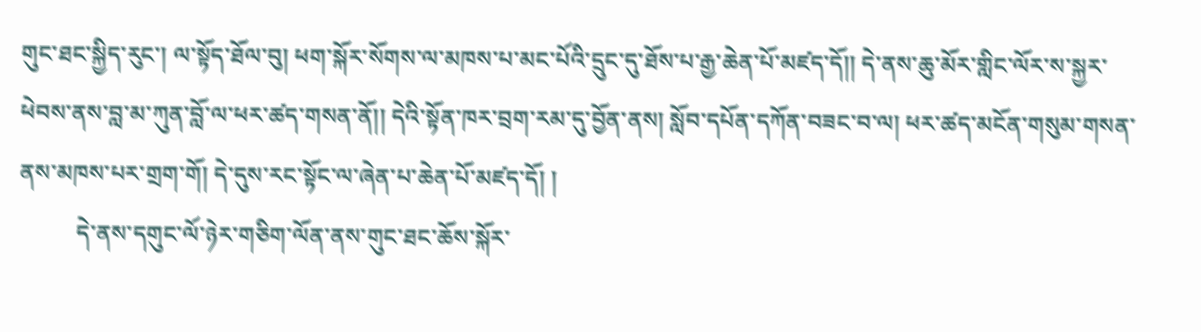གུང་ཐང་སྐྱིད་རུང་། ལ་སྟོད་ཐོལ་བུ། ཕག་སྐོར་སོགས་ལ་མཁས་པ་མང་པོའི་དྲུང་དུ་ཐོས་པ་རྒྱ་ཆེན་པོ་མཛད་དོ།། དེ་ནས་ཆུ་མོར་གླིང་ལོར་ས་སྐྱར་ཕེབས་ནས་བླ་མ་ཀུན་བློ་ལ་ཕར་ཚད་གསན་ནོ།། དེའི་སྟོན་ཁར་བྲག་རམ་དུ་བྱོན་ནས། སློབ་དཔོན་དཀོན་བཟང་བ་ལ། ཕར་ཚད་མངོན་གསུམ་གསན་ནས་མཁས་པར་གྲག་གོ། དེ་དུས་རང་སྟོང་ལ་ཞེན་པ་ཆེན་པོ་མཛད་དོ། །
          དེ་ནས་དགུང་ལོ་ཉེར་གཅིག་ལོན་ནས་གུང་ཐང་ཆོས་སྐོར་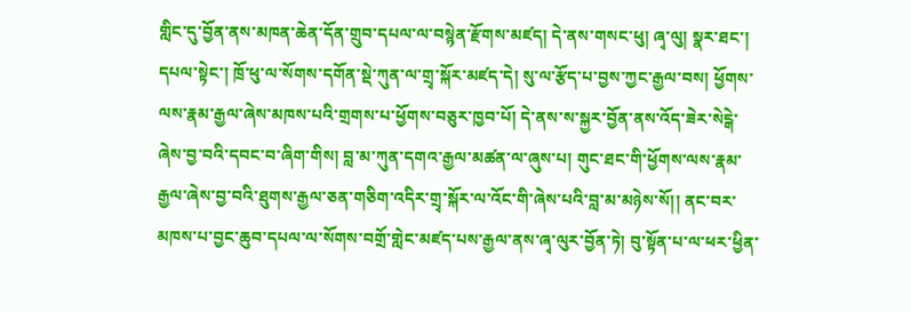གླིང་དུ་བྱོན་ནས་མཁན་ཆེན་དོན་གྲུབ་དཔལ་ལ་བསྙེན་རྫོགས་མཛད། དེ་ནས་གསང་ཕུ། ཞྭ་ལུ། སྣར་ཐང་། དཔལ་སྟེང་། ཁྲོ་ཕུ་ལ་སོགས་དགོན་སྡེ་ཀུན་ལ་གྲྭ་སྐོར་མཛད་དེ། སུ་ལ་རྩོད་པ་བྱས་ཀྱང་རྒྱལ་བས། ཕྱོགས་ལས་རྣམ་རྒྱལ་ཞེས་མཁས་པའི་གྲགས་པ་ཕྱོགས་བཅུར་ཁྱབ་པོ། དེ་ནས་ས་སྐྱར་བྱོན་ནས་འོད་ཟེར་སེངྒེ་ཞེས་བྱ་བའི་དབང་བ་ཞིག་གིས། བླ་མ་ཀུན་དགའ་རྒྱལ་མཚན་ལ་ཞུས་པ། གུང་ཐང་གི་ཕྱོགས་ལས་རྣམ་རྒྱལ་ཞེས་བྱ་བའི་ཐུགས་རྒྱལ་ཅན་གཅིག་འདིར་གྲྭ་སྐོར་ལ་འོང་གི་ཞེས་པའི་བླ་མ་མཉེས་སོ།། ནང་བར་མཁས་པ་བྱང་ཆུབ་དཔལ་ལ་སོགས་བགྲོ་གླེང་མཛད་པས་རྒྱལ་ནས་ཞྭ་ལུར་བྱོན་ཏེ། བུ་སྟོན་པ་ལ་ཕར་ཕྱིན་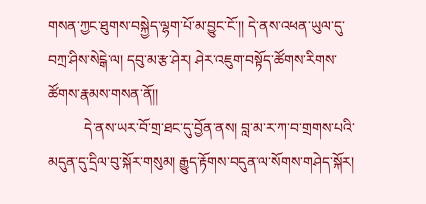གསན་ཀྱང་ཐུགས་བསྐྱེད་ལྷག་པོ་མ་བྱུང་ངོ་།། དེ་ནས་འཕན་ཡུལ་དུ་བཀྲ་ཤིས་སེངྒེ་ལ། དབུ་མ་རྩ་ཤེར། ཤེར་འཇུག་བསྟོད་ཚོགས་རིགས་ཚོགས་རྣམས་གསན་ནོ།།
          དེ་ནས་ཡར་བོ་གྲ་ཐང་དུ་བྱོན་ནས། བླ་མ་ར་ཀ་བ་གྲགས་པའི་མདུན་དུ་དྲིལ་བུ་སྐོར་གསུམ། རྒྱུད་རྟོགས་བདུན་ལ་སོགས་གཤེད་སྐོར།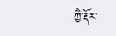ཀྱཻ་རྡོར་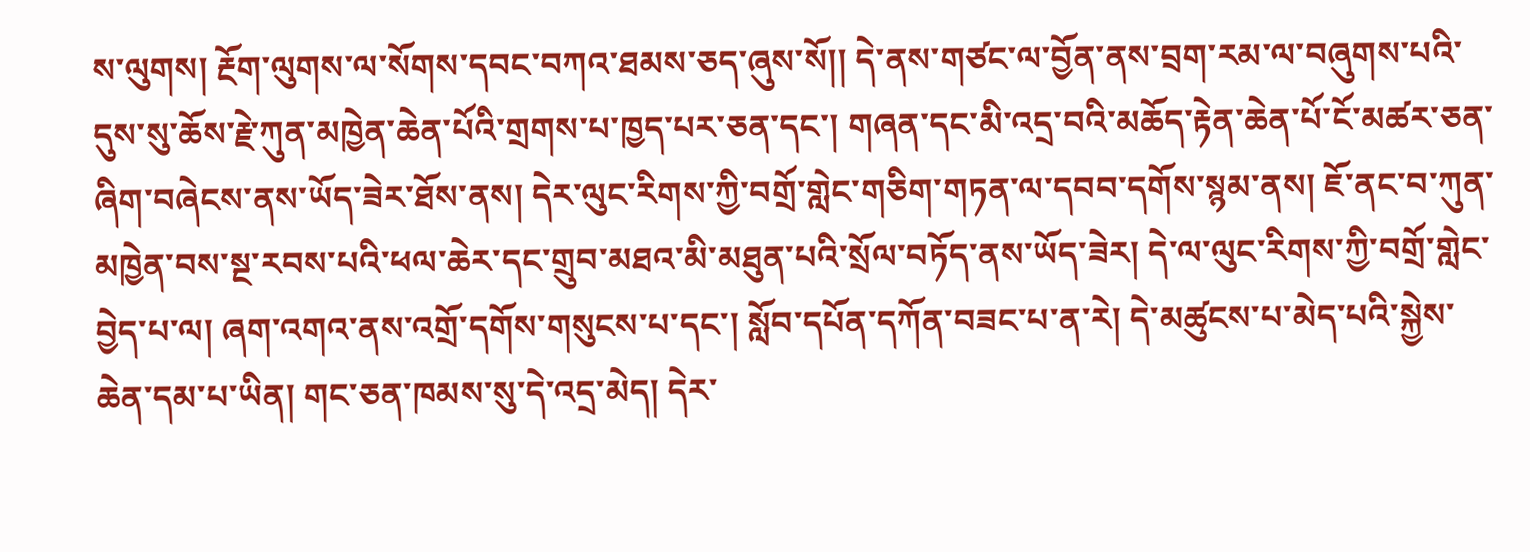ས་ལུགས། རྔོག་ལུགས་ལ་སོགས་དབང་བཀའ་ཐམས་ཅད་ཞུས་སོ།། དེ་ནས་གཙང་ལ་བྱོན་ནས་བྲག་རམ་ལ་བཞུགས་པའི་དུས་སུ་ཆོས་རྗེ་ཀུན་མཁྱེན་ཆེན་པོའི་གྲགས་པ་ཁྱད་པར་ཅན་དང་། གཞན་དང་མི་འདྲ་བའི་མཆོད་རྟེན་ཆེན་པོ་ངོ་མཚར་ཅན་ཞིག་བཞེངས་ནས་ཡོད་ཟེར་ཐོས་ནས། དེར་ལུང་རིགས་ཀྱི་བགྲོ་གླེང་གཅིག་གཏན་ལ་དབབ་དགོས་སྙམ་ནས། ཇོ་ནང་བ་ཀུན་མཁྱེན་བས་སྔ་རབས་པའི་ཕལ་ཆེར་དང་གྲུབ་མཐའ་མི་མཐུན་པའི་སྲོལ་བཏོད་ནས་ཡོད་ཟེར། དེ་ལ་ལུང་རིགས་ཀྱི་བགྲོ་གླེང་བྱེད་པ་ལ། ཞག་འགའ་ནས་འགྲོ་དགོས་གསུངས་པ་དང་། སློབ་དཔོན་དཀོན་བཟང་པ་ན་རེ། དེ་མཚུངས་པ་མེད་པའི་སྐྱེས་ཆེན་དམ་པ་ཡིན། གང་ཅན་ཁམས་སུ་དེ་འདྲ་མེད། དེར་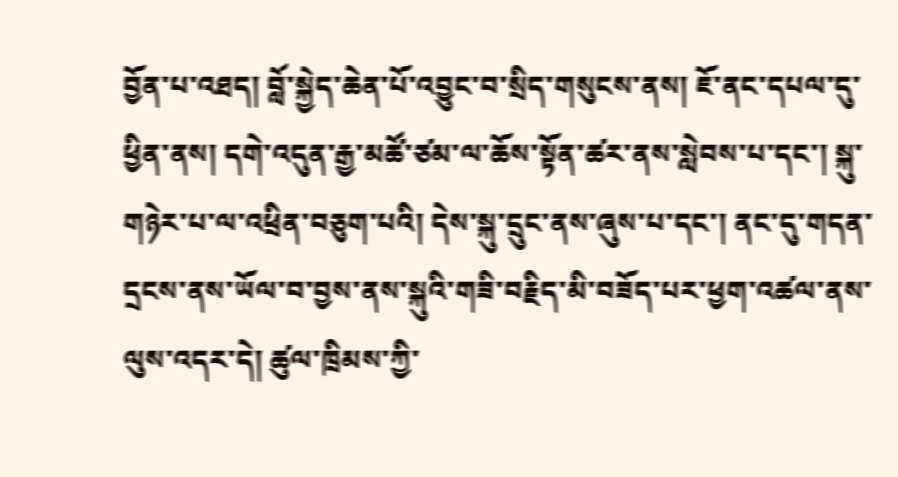བྱོན་པ་འཐད། བློ་སྐྱེད་ཆེན་པོ་འབྱུང་བ་སྲིད་གསུངས་ནས། ཇོ་ནང་དཔལ་དུ་ཕྱིན་ནས། དགེ་འདུན་རྒྱ་མཚོ་ཙམ་ལ་ཆོས་སྟོན་ཚར་ནས་སླེབས་པ་དང་། སྐུ་གཉེར་པ་ལ་འཕྲིན་བཅུག་པའི། དེས་སྐུ་དྲུང་ནས་ཞུས་པ་དང་། ནང་དུ་གདན་དྲངས་ནས་ཡོལ་བ་བྱས་ནས་སྐུའི་གཟི་བརྗིད་མི་བཟོད་པར་ཕྱག་འཚལ་ནས་ལུས་འདར་དེ། ཚུལ་ཁྲིམས་ཀྱི་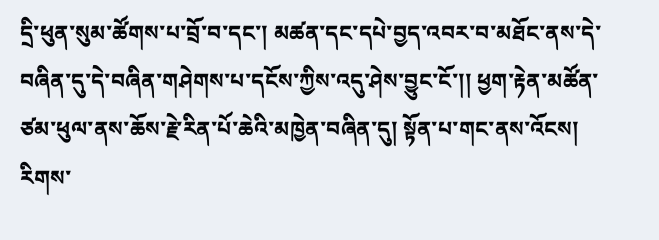དྲི་ཕུན་སུམ་ཚོགས་པ་བྲོ་བ་དང་། མཚན་དང་དཔེ་བྱད་འབར་བ་མཐོང་ནས་དེ་བཞིན་དུ་དེ་བཞིན་གཤེགས་པ་དངོས་ཀྱིས་འདུ་ཤེས་བྱུང་ངོ་།། ཕྱག་རྟེན་མཚོན་ཙམ་ཕུལ་ནས་ཆོས་རྗེ་རིན་པོ་ཆེའི་མཁྱེན་བཞིན་དུ། སྟོན་པ་གང་ནས་འོངས། རིགས་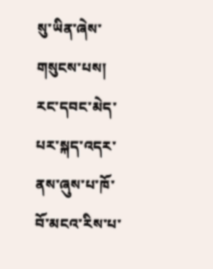སུ་ཡིན་ཞེས་གསུངས་པས། རང་དབང་མེད་པར་སྐད་འདར་ནས་ཞུས་པ་ཁོ་བོ་མངའ་རིས་པ་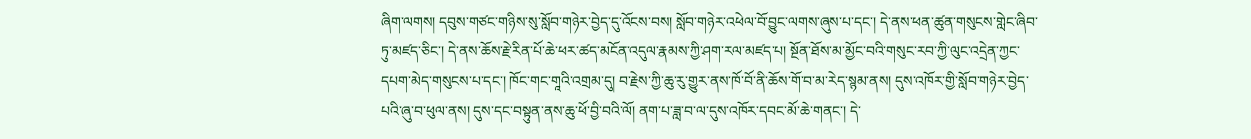ཞིག་ལགས། དབུས་གཙང་གཉིས་སུ་སློབ་གཉེར་བྱེད་དུ་འོངས་བས། སློབ་གཉེར་འཕེལ་བོ་བྱུང་ལགས་ཞུས་པ་དང་། དེ་ནས་ཕན་ཚུན་གསུངས་གླེང་ཞིབ་ཏུ་མཛད་ཅིང་། དེ་ནས་ཆོས་རྗེ་རིན་པོ་ཆེ་ཕར་ཚད་མངོན་འདུལ་རྣམས་ཀྱི་ཤག་རལ་མཛད་པ། སྔོན་ཐོས་མ་མྱོང་བའི་གསུང་རབ་ཀྱི་ལུང་འདྲེན་ཀྱང་དཔག་མེད་གསུངས་པ་དང་། ཁོང་གང་གཱའི་འགྲམ་དུ། བ་རྗེས་ཀྱི་ཆུ་རུ་གྱུར་ནས་ཁོ་བོ་ནི་ཆོས་གོ་བ་མ་རེད་སྙམ་ནས། དུས་འཁོར་གྱི་སློབ་གཉེར་བྱེད་པའི་ཞུ་བ་ཕུལ་ནས། དུས་དང་བསྟུན་ནས་ཆུ་ཕོ་བྱི་བའི་ལོ། ནག་པ་ཟླ་བ་ལ་དུས་འཁོར་དབང་མོ་ཆེ་གནང་། དེ་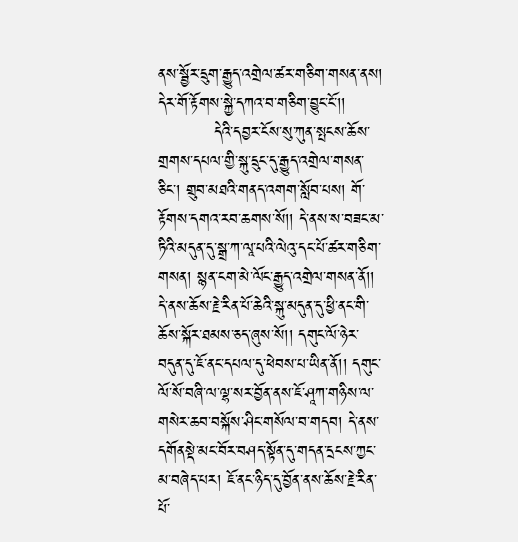ནས་སྦྱོར་དྲུག་རྒྱུད་འགྲེལ་ཚར་གཅིག་གསན་ནས། དེར་གོ་རྟོགས་སྐྱེ་དཀའ་བ་གཅིག་བྱུང་ངོ་།།
          དེའི་དབྱར་ངོས་སུ་ཀུན་སྤངས་ཆོས་གྲགས་དཔལ་གྱི་སྐུ་དྲུང་དུ་རྒྱུད་འགྲེལ་གསན་ཅིང་། གྲུབ་མཐའི་གནད་འགག་སློབ་པས། གོ་རྟོགས་དགའ་རབ་ཆགས་སོ།། དེ་ནས་ས་བཟང་མ་ཏིའི་མདུན་དུ་སྒྲ་ཀ་ལཱ་པའི་ལེའུ་དང་པོ་ཚར་གཅིག་གསན། སྙན་ངག་མེ་ལོང་རྒྱུད་འགྲེལ་གསན་ནོ།། དེ་ནས་ཆོས་རྗེ་རིན་པོ་ཆེའི་སྐུ་མདུན་དུ་ཕྱི་ནང་གི་ཆོས་སྐོར་ཐམས་ཅད་ཞུས་སོ།། དགུང་ལོ་ཉེར་བདུན་དུ་ཇོ་ནང་དཔལ་དུ་ཕེབས་པ་ཡིན་ནོ།། དགུང་ལོ་སོ་བཞི་ལ་ལྷ་སར་བྱོན་ནས་ཇོ་ཤཱཀ་གཉིས་ལ་གསེར་ཆབ་བསྐོས་ཤིང་གསོལ་བ་གདབ། དེ་ནས་དགོནསྡེ་མང་བོར་བཤད་སྟོན་དུ་གདན་དྲངས་ཀྱང་མ་བཞེད་པར། ཇོ་ནང་ཉིད་དུ་བྱོན་ནས་ཆོས་རྗེ་རིན་པོ་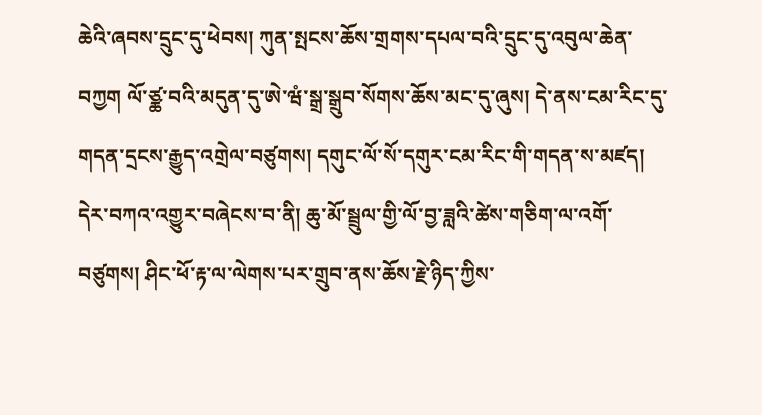ཆེའི་ཞབས་དྲུང་དུ་ཕེབས། ཀུན་སྤངས་ཆོས་གྲགས་དཔལ་བའི་དྲུང་དུ་འབུལ་ཆེན་བཀྱག ལོ་ཙྪ་བའི་མདུན་དུ་ཨེ་ཝཾ་སྒྲ་སྒྲུབ་སོགས་ཆོས་མང་དུ་ཞུས། དེ་ནས་ངམ་རིང་དུ་གདན་དྲངས་རྒྱུད་འགྲེལ་བཙུགས། དགུང་ལོ་སོ་དགུར་ངམ་རིང་གི་གདན་ས་མཛད། དེར་བཀའ་འགྱུར་བཞེངས་བ་ནི། ཆུ་མོ་སྦྲུལ་གྱི་ལོ་བྱ་ཟླའི་ཚེས་གཅིག་ལ་འགོ་བཙུགས། ཤིང་ཕོ་རྟ་ལ་ལེགས་པར་གྲུབ་ནས་ཆོས་རྗེ་ཉིད་ཀྱིས་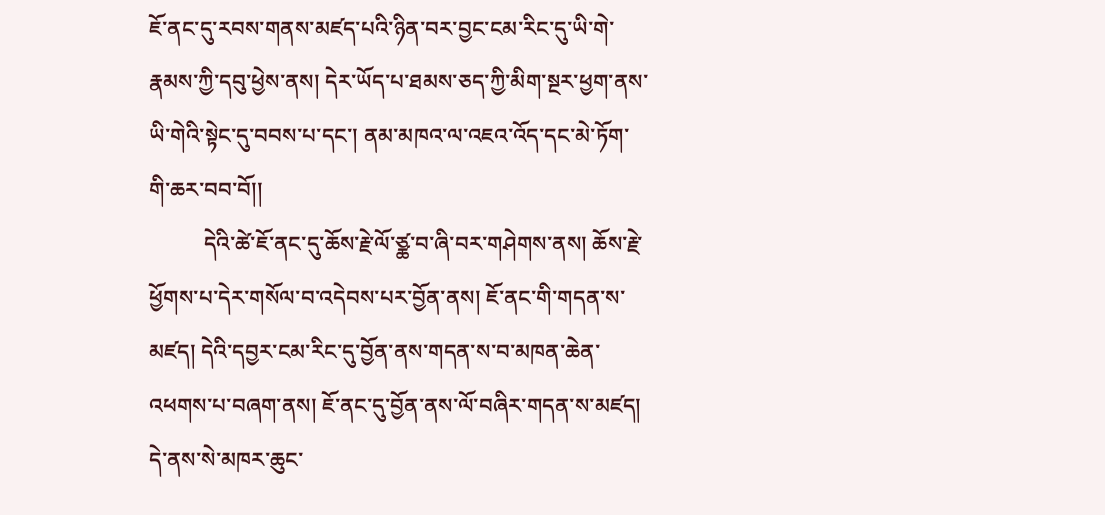ཇོ་ནང་དུ་རབས་གནས་མཛད་པའི་ཉིན་བར་བྱང་ངམ་རིང་དུ་ཡི་གེ་རྣམས་ཀྱི་དབུ་ཕྱེས་ནས། དེར་ཡོད་པ་ཐམས་ཅད་ཀྱི་མིག་སྔར་ཕྱག་ནས་ཡི་གེའི་སྟེང་དུ་བབས་པ་དང་། ནམ་མཁའ་ལ་འཇའ་འོད་དང་མེ་ཏོག་གི་ཆར་བབ་བོ།།
          དེའི་ཚེ་ཇོ་ནང་དུ་ཆོས་རྗེ་ལོ་ཙྪ་བ་ཞི་བར་གཤེགས་ནས། ཆོས་རྗེ་ཕྱོགས་པ་དེར་གསོལ་བ་འདེབས་པར་བྱོན་ནས། ཇོ་ནང་གི་གདན་ས་མཛད། དེའི་དབྱར་ངམ་རིང་དུ་བྱོན་ནས་གདན་ས་བ་མཁན་ཆེན་འཕགས་པ་བཞག་ནས། ཇོ་ནང་དུ་བྱོན་ནས་ལོ་བཞིར་གདན་ས་མཛད། དེ་ནས་སེ་མཁར་ཆུང་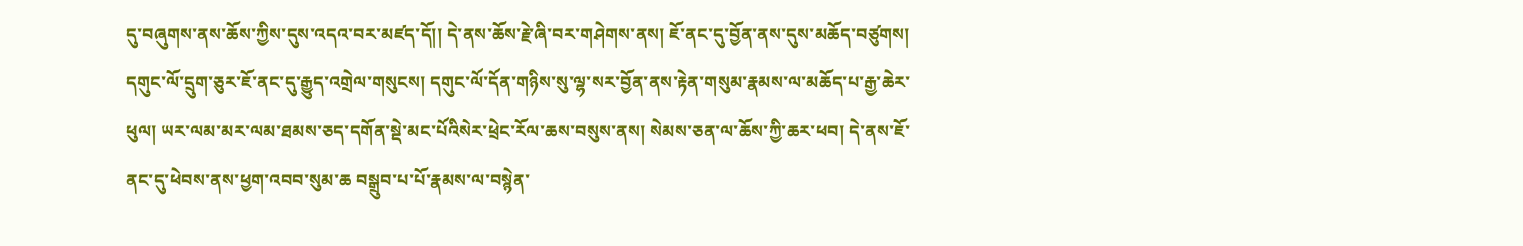དུ་བཞུགས་ནས་ཆོས་ཀྱིས་དུས་འདའ་བར་མཛད་དོ།། དེ་ནས་ཆོས་རྗེ་ཞི་བར་གཤེགས་ནས། ཇོ་ནང་དུ་བྱོན་ནས་དུས་མཆོད་བཙུགས། དགུང་ལོ་དྲུག་ཅུར་ཇོ་ནང་དུ་རྒྱུད་འགྲེལ་གསུངས། དགུང་ལོ་དོན་གཉིས་སུ་ལྷ་སར་བྱོན་ནས་རྟེན་གསུམ་རྣམས་ལ་མཆོད་པ་རྒྱ་ཆེར་ཕུལ། ཡར་ལམ་མར་ལམ་ཐམས་ཅད་དགོན་སྡེ་མང་པོའིསེར་ཕྲེང་རོལ་ཆས་བསུས་ནས། སེམས་ཅན་ལ་ཆོས་ཀྱི་ཆར་ཕབ། དེ་ནས་ཇོ་ནང་དུ་ཕེབས་ནས་ཕྱག་འབབ་སུམ་ཆ བསྒྲུབ་པ་པོ་རྣམས་ལ་བསྙེན་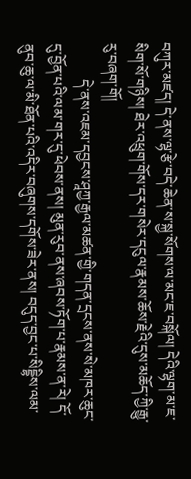བཀུར་མཛད། དེ་ནས་ལྷ་རྩེ་བདེ་ཆེན་ས་སྐྱ་སོགས་ལ་མང་ཇ་བསྐོལ། དེའི་ལྷག་མ་ཇ་སིག་སོ་གཉིས། ཐེར་འཕྲུག་གོས་དར་གསེར་དངུལ་རྣམས་ཆོས་རྗེའི་དུས་མཆོད་ཀྱི་རྒྱུ་རུ་བཞག་གོ།
          དེ་ནས་འཇམ་དབྱངས་ཤཱཀྱ་རྒྱལ་མཚན་གྱི་གདན་དྲངས་ནས་སེ་མཁར་ཆུང་དུ་བྱོན་པའི་ལམ་གར་དུ་ཕེབས་ནས། མུན་རུབ་ནས་ཞབས་ཏོག་པ་རྣམས་ན་རེ། དོ་ནུབ་ཆུ་ལ་མི་ཐོན་པའི་འདིར་བཞུགས་དགོས་ཟེར་ནས། བདུད་བྱང་པ་སིདྡྷིས་ལམ་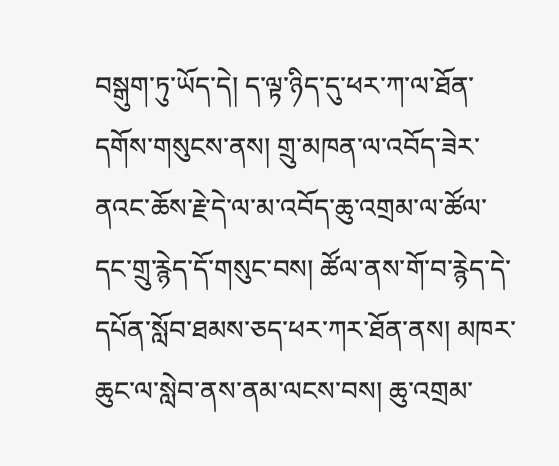བསྒུག་ཏུ་ཡོད་དེ། ད་ལྟ་ཉིད་དུ་ཕར་ཀ་ལ་ཐོན་དགོས་གསུངས་ནས། གྲུ་མཁན་ལ་འབོད་ཟེར་ནའང་ཆོས་རྗེ་དེ་ལ་མ་འབོད་ཆུ་འགྲམ་ལ་ཚོལ་དང་གྲུ་རྙེད་དོ་གསུང་བས། ཚོལ་ནས་གོ་བ་རྙེད་དེ་དཔོན་སློབ་ཐམས་ཅད་ཕར་ཀར་ཐོན་ནས། མཁར་ཆུང་ལ་སླེབ་ནས་ནམ་ལངས་བས། ཆུ་འགྲམ་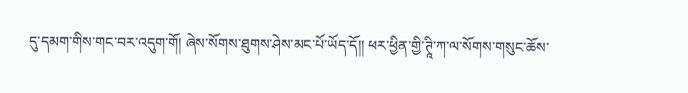དུ་དམག་གིས་གང་བར་འདུག་གོ། ཞེས་སོགས་ཐུགས་ཤེས་མང་པོ་ཡོད་དོ།། ཕར་ཕྱིན་གྱི་ཊཱི་ཀ་ལ་སོགས་གསུང་ཆོས་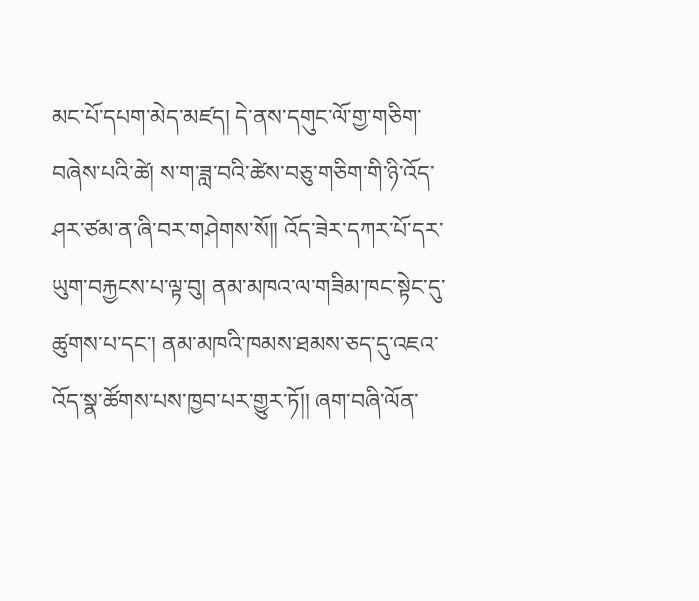མང་པོ་དཔག་མེད་མཛད། དེ་ནས་དགུང་ལོ་གྱ་གཅིག་བཞེས་པའི་ཚེ། ས་ག་ཟླ་བའི་ཚེས་བཅུ་གཅིག་གི་ཉི་འོད་ཤར་ཙམ་ན་ཞི་བར་གཤེགས་སོ།། འོད་ཟེར་དཀར་པོ་དར་ཡུག་བརྐྱངས་པ་ལྟ་བུ། ནམ་མཁའ་ལ་གཟིམ་ཁང་སྟེང་དུ་ཚུགས་པ་དང་། ནམ་མཁའི་ཁམས་ཐམས་ཅད་དུ་འཇའ་འོད་སྣ་ཚོགས་པས་ཁྱབ་པར་གྱུར་ཏོ།། ཞག་བཞི་ལོན་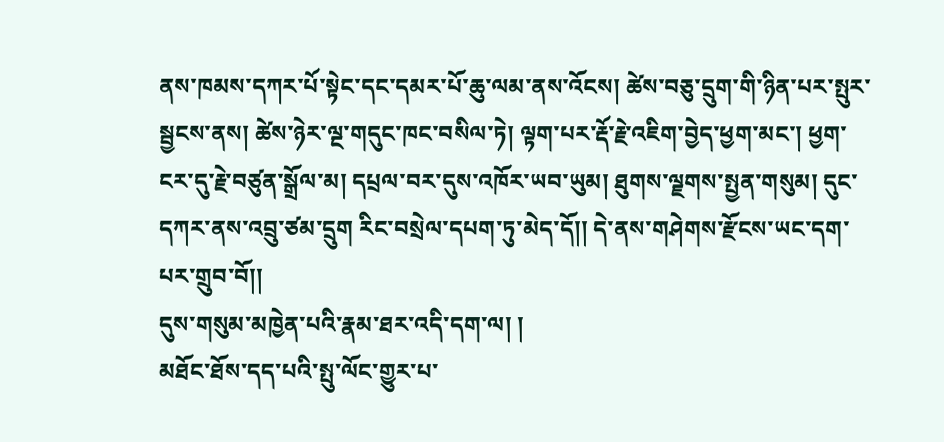ནས་ཁམས་དཀར་པོ་སྟེང་དང་དམར་པོ་ཆུ་ལམ་ནས་འོངས། ཚེས་བཅུ་དྲུག་གི་ཉིན་པར་སྤུར་སྦྱངས་ནས། ཚེས་ཉེར་ལྔ་གདུང་ཁང་བསིལ་ཏེ། ལྟག་པར་རྡོ་རྗེ་འཇིག་བྱེད་ཕྱག་མང་། ཕྱག་ངར་དུ་རྗེ་བཙུན་སྒྲོལ་མ། དཔྲལ་བར་དུས་འཁོར་ཡབ་ཡུམ། ཐུགས་ལྗགས་སྤྱན་གསུམ། དུང་དཀར་ནས་འབྲུ་ཙམ་དྲུག རིང་བསྲེལ་དཔག་ཏུ་མེད་དོ།། དེ་ནས་གཤེགས་རྫོངས་ཡང་དག་པར་གྲུབ་བོ།།
དུས་གསུམ་མཁྱེན་པའི་རྣམ་ཐར་འདི་དག་ལ། །
མཐོང་ཐོས་དད་པའི་སྤུ་ལོང་གྱུར་པ་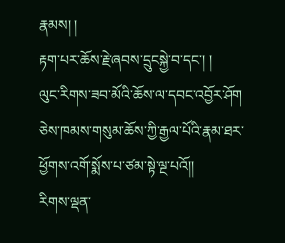རྣམས། །
རྟག་པར་ཆོས་རྗེ་ཞབས་དྲུངསྐྱེ་བ་དང་། །
ལུང་རིགས་ཟབ་མོའི་ཆོས་ལ་དབང་འབྱོར་ཤོག
ཅེས་ཁམས་གསུམ་ཆོས་ཀྱི་རྒྱལ་པོའི་རྣམ་ཐར་ཕྱོགས་འགོ་སྨོས་པ་ཙམ་སྟེ་ལྔ་པའོ།།
རིགས་ལྡན་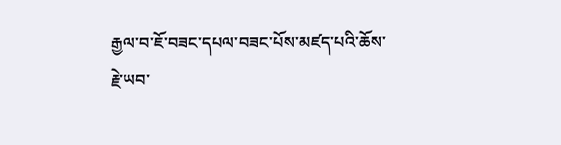རྒྱལ་བ་ཇོ་བཟང་དཔལ་བཟང་པོས་མཛད་པའི་ཆོས་རྗེ་ཡབ་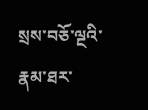སྲས་བཅོ་ལྔའི་རྣམ་ཐར་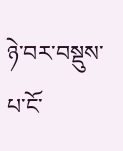ཉེ་བར་བསྡུས་པ་ངོ་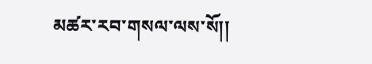མཚར་རབ་གསལ་ལས་སོ།།